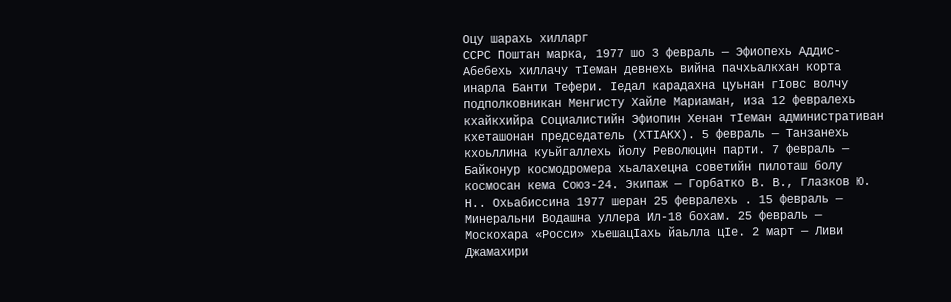Оцу шарахь хилларг
ССРС Поштан марка, 1977 шо 3 февраль — Эфиопехь Аддис-Абебехь хиллачу тӀеман девнехь вийна пачхьалкхан корта инарла Банти Тефери. Ӏедал карадахна цуьнан гӀовс волчу подполковникан Менгисту Хайле Мариаман, иза 12 февралехь кхайкхийра Социалистийн Эфиопин Хенан тӀеман административан кхеташонан председатель (ХТӀАКХ). 5 февраль — Танзанехь кхоьллина куьйгаллехь йолу Революцин парти. 7 февраль — Байконур космодромера хьалахецна советийн пилоташ болу космосан кема Союз-24. Экипаж — Горбатко В. В., Глазков Ю. Н.. Охьабиссина 1977 шеран 25 февралехь . 15 февраль — Минеральни Водашна уллера Ил-18 бохам. 25 февраль — Москохара «Росси» хьешацӀахь йаьлла цӀе. 2 март — Ливи Джамахири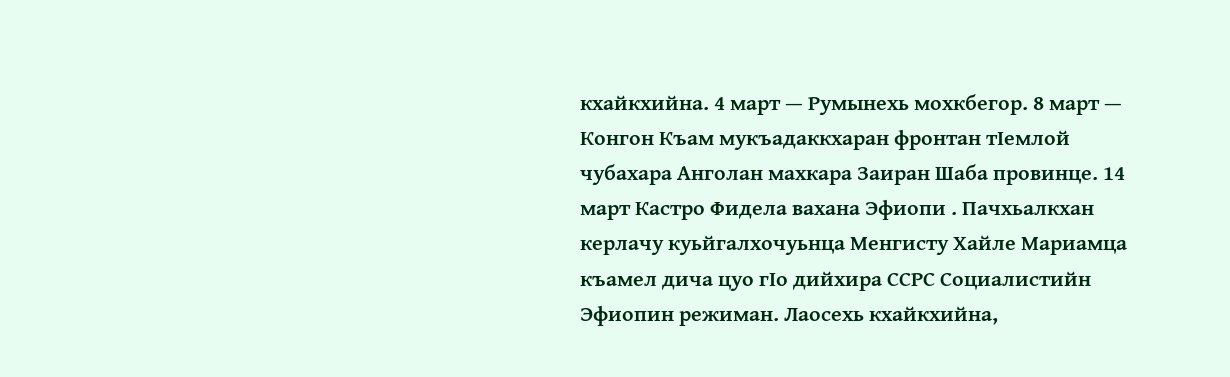кхайкхийна. 4 март — Румынехь мохкбегор. 8 март — Конгон Къам мукъадаккхаран фронтан тӀемлой чубахара Анголан махкара Заиран Шаба провинце. 14 март Кастро Фидела вахана Эфиопи . Пачхьалкхан керлачу куьйгалхочуьнца Менгисту Хайле Мариамца къамел дича цуо гӀо дийхира ССРС Социалистийн Эфиопин режиман. Лаосехь кхайкхийна,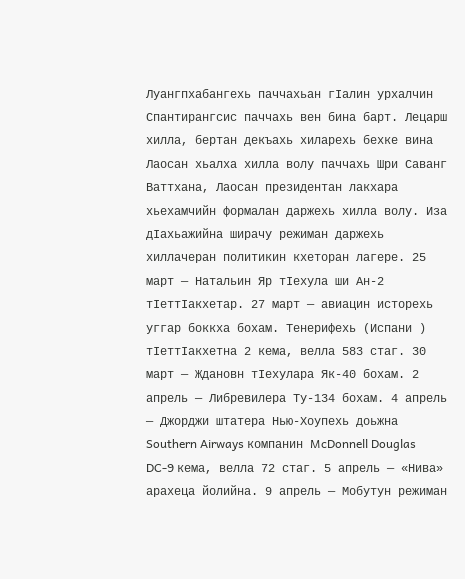Луангпхабангехь паччахьан гӀалин урхалчин Спантирангсис паччахь вен бина барт. Лецарш хилла, бертан декъахь хиларехь бехке вина Лаосан хьалха хилла волу паччахь Шри Саванг Ваттхана, Лаосан президентан лакхара хьехамчийн формалан даржехь хилла волу. Иза дӀахьажийна ширачу режиман даржехь хиллачеран политикин кхеторан лагере. 25 март — Натальин Яр тӀехула ши Ан-2 тӀеттӀакхетар. 27 март — авиацин исторехь уггар боккха бохам. Тенерифехь (Испани ) тӀеттӀакхетна 2 кема, велла 583 стаг. 30 март — Ждановн тӀехулара Як-40 бохам. 2 апрель — Либревилера Ту-134 бохам. 4 апрель — Джорджи штатера Нью-Хоупехь доьжна Southern Airways компанин McDonnell Douglas DC-9 кема, велла 72 стаг. 5 апрель — «Нива» арахеца йолийна. 9 апрель — Мобутун режиман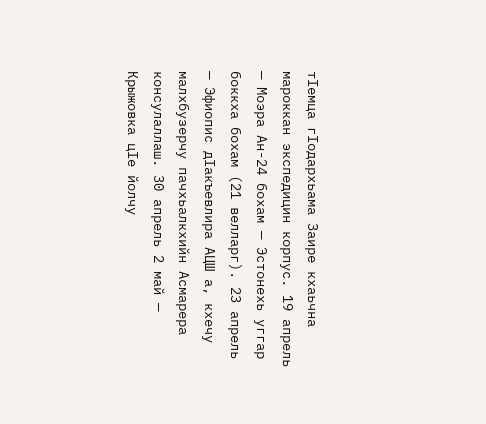тӀемца гӀодархьама Заире кхаьчна мароккан экспедицин корпус. 19 апрель — Моэра Ан-24 бохам — Эстонехь уггар боккха бохам (21 велларг). 23 апрель — Эфиопис дӀакъевлира АЦШ а, кхечу малхбузерчу пачхьалкхийн Асмарера консулаллаш. 30 апрель 2 май — Крыжовка цӀе йолчу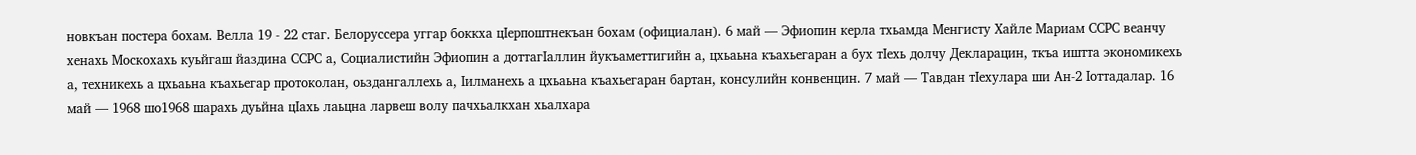новкъан постера бохам. Велла 19 - 22 стаг. Белоруссера уггар боккха цӀерпоштнекъан бохам (официалан). 6 май — Эфиопин керла тхьамда Менгисту Хайле Мариам ССРС веанчу хенахь Москохахь куьйгаш йаздина ССРС а, Социалистийн Эфиопин а доттагӀаллин йукъаметтигийн а, цхьаьна къахьегаран а бух тӀехь долчу Декларацин, ткъа иштта экономикехь а, техникехь а цхьаьна къахьегар протоколан, оьздангаллехь а, Ӏилманехь а цхьаьна къахьегаран бартан, консулийн конвенцин. 7 май — Тавдан тӀехулара ши Ан-2 Ӏоттадалар. 16 май — 1968 шо1968 шарахь дуьйна цӀахь лаьцна ларвеш волу пачхьалкхан хьалхара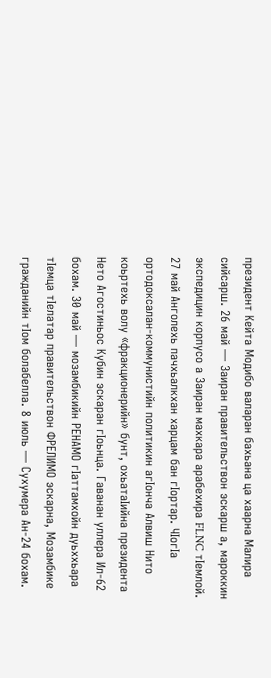президент Кейта Модибо валаран бахьана ца хаарна Малира сийсарш. 26 май — Заиран правительствон эскарш а, мароккин экспедицин корпусо а Заиран махкара арабехира FLNC тӀемлой. 27 май Анголехь пачхьалкхан харцам бан гӀортар. ЧӀогӀа ортодоксалан-коммунистийн политикин агӀонча Алвиш Нито коьртехь волу «фракционерийн» бунт, охьатаӀийна президента Нето Агостиньос Кубин эскаран гӀоьнца. Гаванан уллера Ил-62 бохам. 30 май — мозамбикийн РЕНАМО гӀаттамхойн дуьххьара тӀемца тӀелатар правительствон ФРЕЛИМО эскарна, Мозамбике гражданийн тӀом болабелла. 8 июль — Сухумера Ан-24 бохам.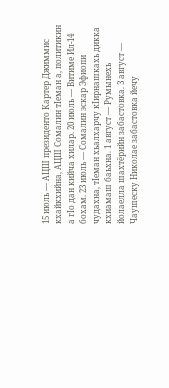15 июль — АЦШ президенто Картер Джиммис кхайкхийна, АЦШ Сомалин тӀеман а, политикин а гӀо дан кийча хилар. 20 июль — Витиме Ил-14 бохам. 23 июль — Сомалин эскар Эфиопи чудахна, тӀеман хьалхарчу кӀирнашкахь дикка кхиамаш баьхна. 1 август — Румынехь йолаелла шахтёрийн забастовка. 3 август — Чаушеску Николае забастовка йечу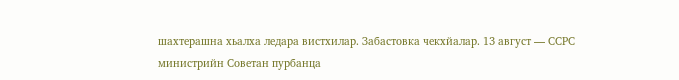шахтерашна хьалха ледара вистхилар. Забастовка чекхйалар. 13 август — ССРС министрийн Советан пурбанца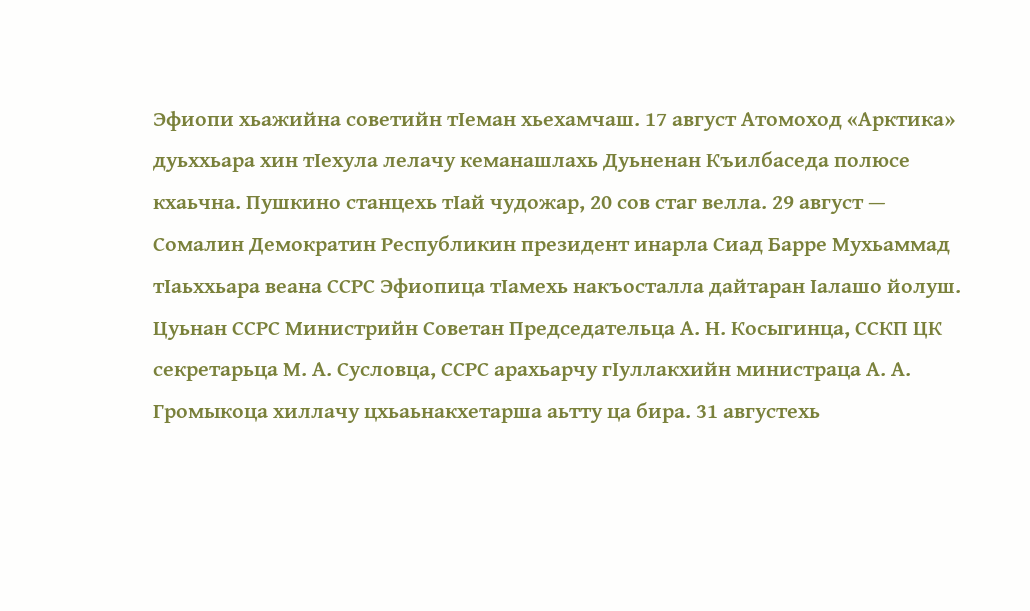Эфиопи хьажийна советийн тӀеман хьехамчаш. 17 август Атомоход «Арктика» дуьххьара хин тӀехула лелачу кеманашлахь Дуьненан Къилбаседа полюсе кхаьчна. Пушкино станцехь тӀай чудожар, 20 сов стаг велла. 29 август — Сомалин Демократин Республикин президент инарла Сиад Барре Мухьаммад тӀаьххьара веана ССРС Эфиопица тӀамехь накъосталла дайтаран Ӏалашо йолуш. Цуьнан ССРС Министрийн Советан Председательца А. Н. Косыгинца, ССКП ЦК секретарьца М. А. Сусловца, ССРС арахьарчу гӀуллакхийн министраца А. А. Громыкоца хиллачу цхьаьнакхетарша аьтту ца бира. 31 августехь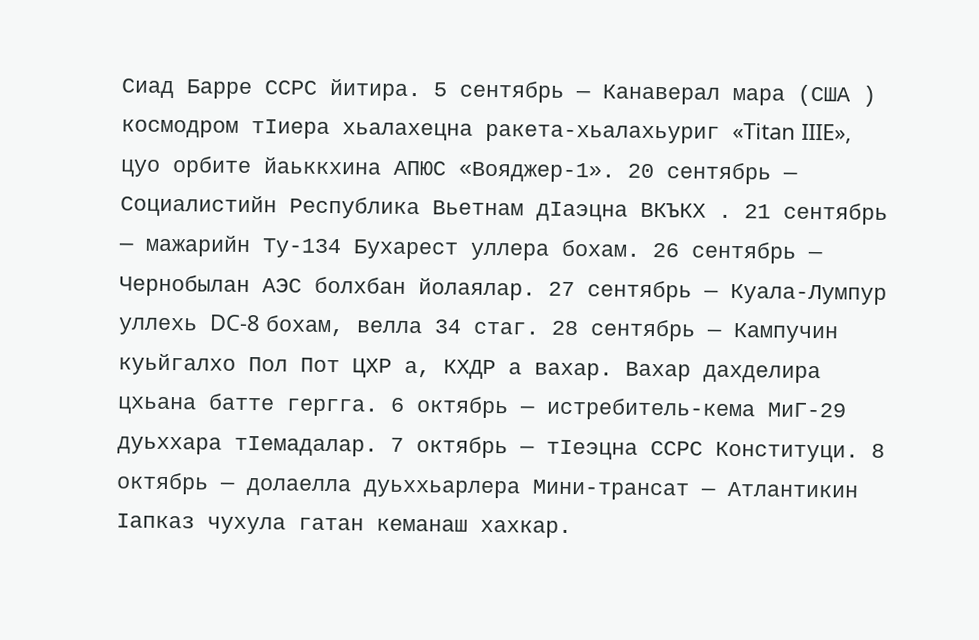Сиад Барре ССРС йитира. 5 сентябрь — Канаверал мара (США ) космодром тӀиера хьалахецна ракета-хьалахьуриг «Titan IIIE», цуо орбите йаьккхина АПЮС «Вояджер-1». 20 сентябрь — Социалистийн Республика Вьетнам дӀаэцна ВКЪКХ . 21 сентябрь — мажарийн Ту-134 Бухарест уллера бохам. 26 сентябрь — Чернобылан АЭС болхбан йолаялар. 27 сентябрь — Куала-Лумпур уллехь DC-8 бохам, велла 34 стаг. 28 сентябрь — Кампучин куьйгалхо Пол Пот ЦХР а, КХДР а вахар. Вахар дахделира цхьана батте гергга. 6 октябрь — истребитель-кема МиГ-29 дуьххара тӀемадалар. 7 октябрь — тӀеэцна ССРС Конституци. 8 октябрь — долаелла дуьххьарлера Мини-трансат — Атлантикин Ӏапказ чухула гатан кеманаш хахкар.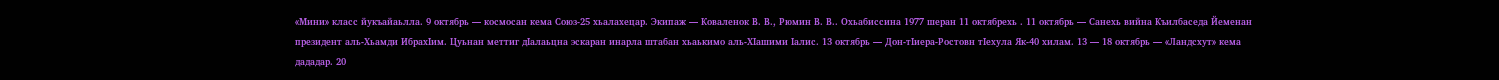«Мини» класс йукъайаьлла. 9 октябрь — космосан кема Союз-25 хьалахецар. Экипаж — Коваленок В. В., Рюмин В. В.. Охьабиссина 1977 шеран 11 октябрехь . 11 октябрь — Санехь вийна Къилбаседа Йеменан президент аль-Хьамди ИбрахӀим. Цуьнан меттиг дӀалаьцна эскаран инарла штабан хьаькимо аль-ХӀашими Ӏалис. 13 октябрь — Дон-тӀиера-Ростовн тӀехула Як-40 хилам. 13 — 18 октябрь — «Ландсхут» кема дададар. 20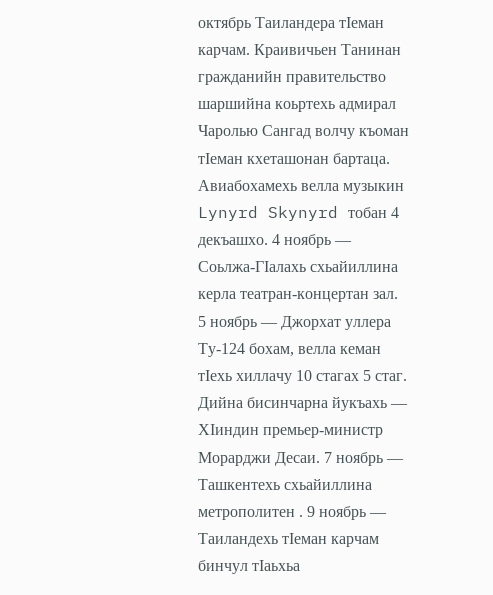октябрь Таиландера тӀеман карчам. Краивичьен Танинан гражданийн правительство шаршийна коьртехь адмирал Чаролью Сангад волчу къоман тӀеман кхеташонан бартаца. Авиабохамехь велла музыкин Lynyrd Skynyrd тобан 4 декъашхо. 4 ноябрь — Соьлжа-ГӀалахь схьайиллина керла театран-концертан зал. 5 ноябрь — Джорхат уллера Ту-124 бохам, велла кеман тӀехь хиллачу 10 стагах 5 стаг. Дийна бисинчарна йукъахь — ХӀиндин премьер-министр Морарджи Десаи. 7 ноябрь — Ташкентехь схьайиллина метрополитен . 9 ноябрь — Таиландехь тӀеман карчам бинчул тӀаьхьа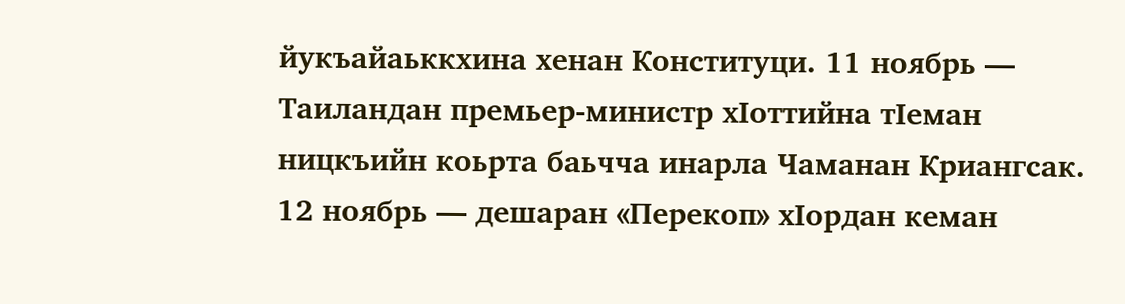йукъайаьккхина хенан Конституци. 11 ноябрь — Таиландан премьер-министр хӀоттийна тӀеман ницкъийн коьрта баьчча инарла Чаманан Криангсак. 12 ноябрь — дешаран «Перекоп» хӀордан кеман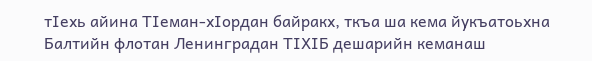тӀехь айина ТӀеман-хӀордан байракх, ткъа ша кема йукъатоьхна Балтийн флотан Ленинградан ТӀХӀБ дешарийн кеманаш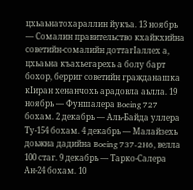цхьаьнатохараллин йукъа. 13 ноябрь — Сомалин правительство кхайкхийна советийн-сомалийн доттагӀаллех а, цхьаьна къахьегарехь а болу барт бохор, берриг советийн гражданашка кӀиран хенанчохь арадовла аьлла. 19 ноябрь — Фуншалера Boeing 727 бохам. 2 декабрь — Аль-Байда уллера Ту-154 бохам. 4 декабрь — Малайзехь доьжна дадийна Boeing 737-2H6, велла 100 стаг. 9 декабрь — Тарко-Салера Ан-24 бохам. 10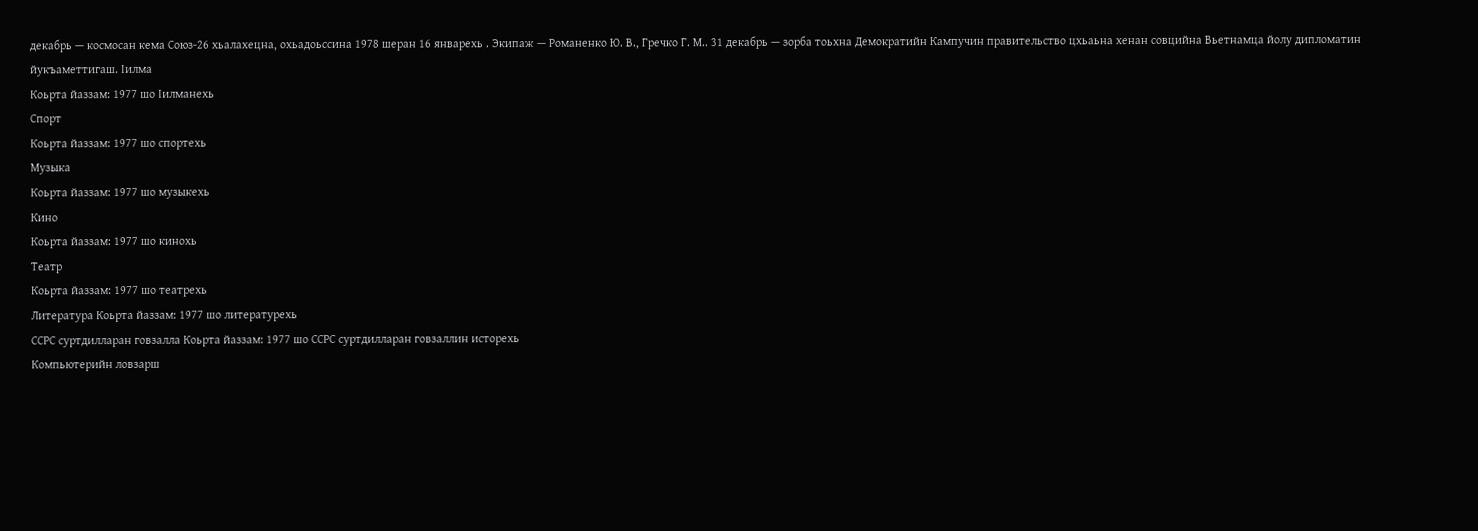декабрь — космосан кема Союз-26 хьалахецна, охьадоьссина 1978 шеран 16 январехь . Экипаж — Романенко Ю. В., Гречко Г. М.. 31 декабрь — зорба тоьхна Демократийн Кампучин правительство цхьаьна хенан совцийна Вьетнамца йолу дипломатин йукъаметтигаш. Ӏилма
Коьрта йаззам: 1977 шо Ӏилманехь
Спорт
Коьрта йаззам: 1977 шо спортехь
Музыка
Коьрта йаззам: 1977 шо музыкехь
Кино
Коьрта йаззам: 1977 шо кинохь
Театр
Коьрта йаззам: 1977 шо театрехь
Литература Коьрта йаззам: 1977 шо литературехь
ССРС суртдилларан говзалла Коьрта йаззам: 1977 шо ССРС суртдилларан говзаллин исторехь
Компьютерийн ловзарш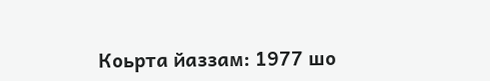Коьрта йаззам: 1977 шо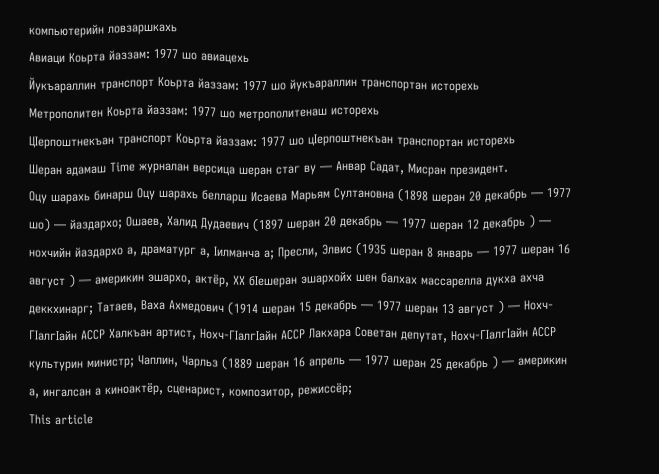компьютерийн ловзаршкахь
Авиаци Коьрта йаззам: 1977 шо авиацехь
Йукъараллин транспорт Коьрта йаззам: 1977 шо йукъараллин транспортан исторехь
Метрополитен Коьрта йаззам: 1977 шо метрополитенаш исторехь
ЦӀерпоштнекъан транспорт Коьрта йаззам: 1977 шо цӀерпоштнекъан транспортан исторехь
Шеран адамаш Time журналан версица шеран стаг ву — Анвар Садат, Мисран президент.
Оцу шарахь бинарш Оцу шарахь белларш Исаева Марьям Султановна (1898 шеран 20 декабрь — 1977 шо) — йаздархо; Ошаев, Халид Дудаевич (1897 шеран 20 декабрь — 1977 шеран 12 декабрь ) — нохчийн йаздархо а, драматург а, Ӏилманча а; Пресли, Элвис (1935 шеран 8 январь — 1977 шеран 16 август ) — америкин эшархо, актёр, XX бӀешеран эшархойх шен балхах массарелла дукха ахча деккхинарг; Татаев, Ваха Ахмедович (1914 шеран 15 декабрь — 1977 шеран 13 август ) — Нохч-ГӀалгӀайн АССР Халкъан артист, Нохч-ГӀалгӀайн АССР Лакхара Советан депутат, Нохч-ГӀалгӀайн АССР культурин министр; Чаплин, Чарльз (1889 шеран 16 апрель — 1977 шеран 25 декабрь ) — америкин а, ингалсан а киноактёр, сценарист, композитор, режиссёр;
This article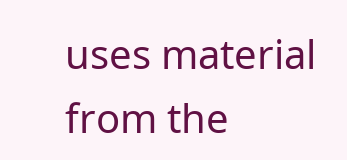uses material from the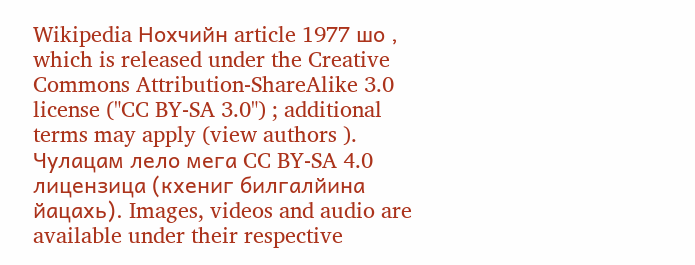Wikipedia Нохчийн article 1977 шо , which is released under the Creative Commons Attribution-ShareAlike 3.0 license ("CC BY-SA 3.0") ; additional terms may apply (view authors ). Чулацам лело мега CC BY-SA 4.0 лицензица (кхениг билгалйина йацахь). Images, videos and audio are available under their respective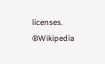licenses. ®Wikipedia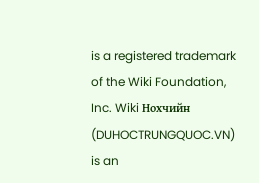is a registered trademark of the Wiki Foundation, Inc. Wiki Нохчийн (DUHOCTRUNGQUOC.VN) is an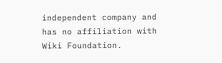independent company and has no affiliation with Wiki Foundation.